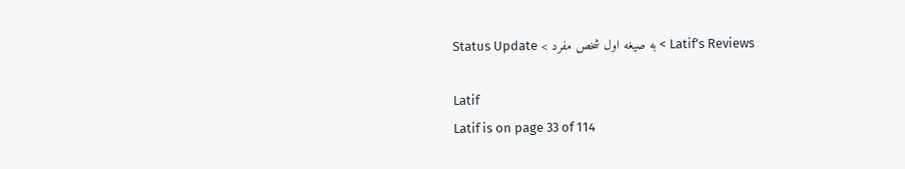Latif’s Reviews > به صیغه اول شخص مفرد > Status Update

Latif
Latif is on page 33 of 114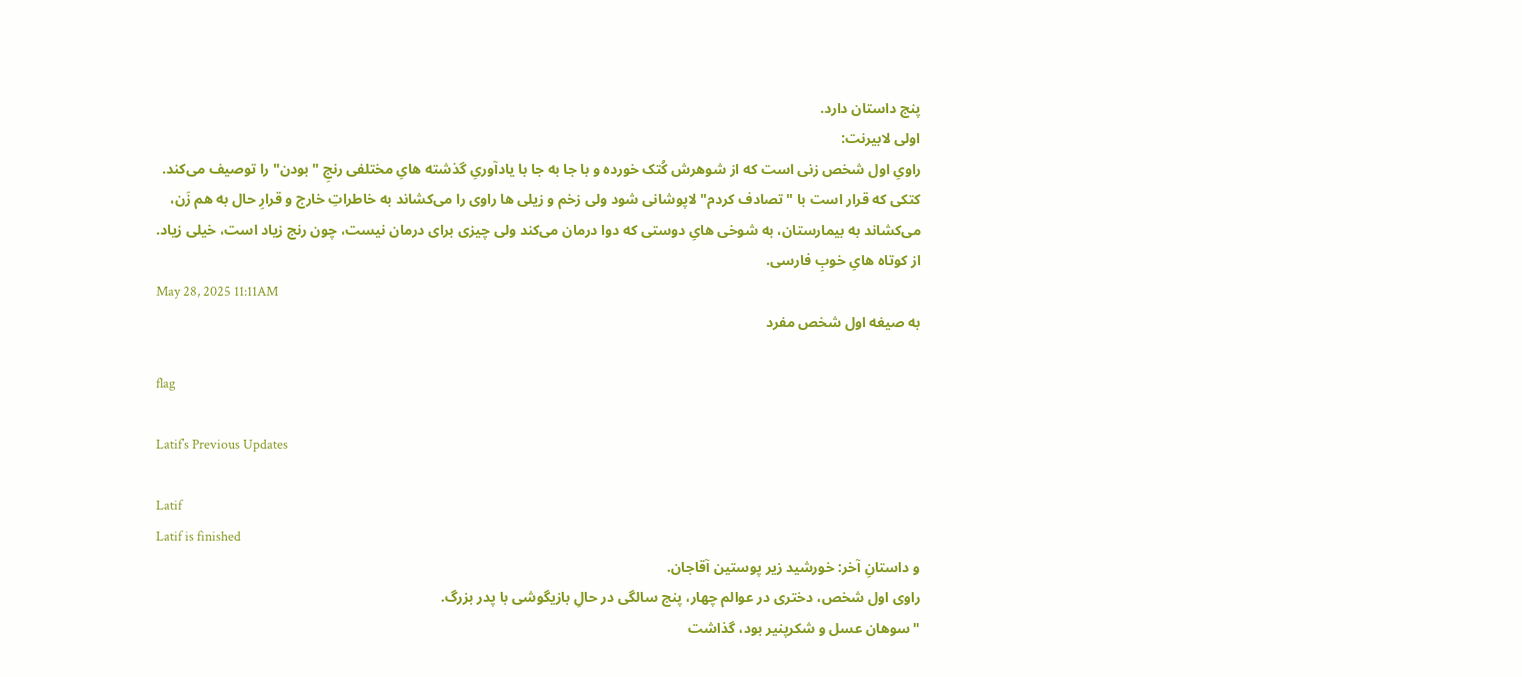پنج داستان دارد.
اولی لابیرنت:
راویِ اول شخص زنی است که از شوهرش کُتک خورده و با جا به جا با یادآوریِ گذشته هایِ مختلفی رنجِ "بودن" را توصیف می‌کند. کتکی که قرار است با "تصادف کردم" لاپوشانی شود ولی زخم و زیلی ها راوی را می‌کشاند به خاطراتِ خارج و قرارِ حال به هم زَن، می‌کشاند به بیمارستان، به شوخی هایِ دوستی که دوا درمان می‌کند ولی چیزی برای درمان نیست، چون رنج زیاد است، خیلی زیاد.
از کوتاه هایِ خوبِ فارسی.
May 28, 2025 11:11AM
به صیغه اول شخص مفرد

flag

Latif’s Previous Updates

Latif
Latif is finished
و داستانِ آخر: خورشید زیر پوستین آقاجان.
راوی اول شخص، دختری در عوالم چهار، پنج سالگی در حالِ بازیگوشی با پدر بزرگ.
"سوهان عسل و شکرپنیر بود، گذاشت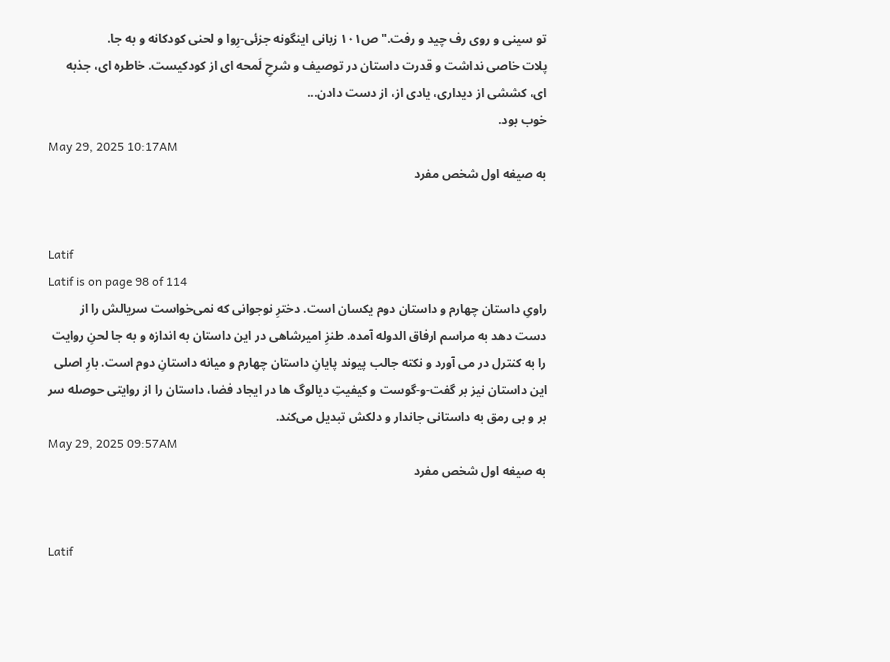تو سینی و روی رف چید و رفت."ص۱۰۱ زبانی اینگونه جزئی-رِوا و لحنی کودکانه و به جا.
پلات خاصی نداشت و قدرت داستان در توصیف و شرحِ لَمحه ای از کودکیست. خاطره ای، جذبه ای، کششی از دیداری، یادی از، از دست دادن...
خوب بود.
May 29, 2025 10:17AM
به صیغه اول شخص مفرد


Latif
Latif is on page 98 of 114
راویِ داستان چهارم و داستان دوم یکسان است. دخترِ نوجوانی که نمی‌خواست سریالش را از دست دهد به مراسم ارفاق الدوله آمده. طنزِ امیرشاهی در این داستان به اندازه و به جا لحنِ روایت را به کنترل در می آورد و نکته جالب پیوند پایانِ داستان چهارم و میانه داستانِ دوم است. بارِ اصلی این داستان نیز بر گفت-و-گوست و کیفیتِ دیالوگ ها در ایجاد فضا، داستان را از روایتی حوصله سر بر و بی رمق به داستانی جاندار و دلکش تبدیل می‌کند.
May 29, 2025 09:57AM
به صیغه اول شخص مفرد


Latif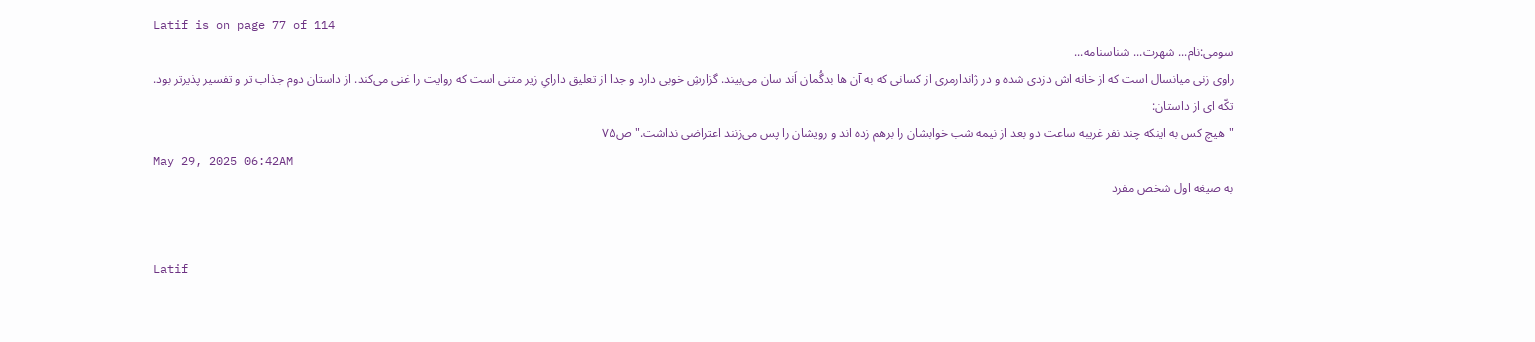Latif is on page 77 of 114
سومی:نام... شهرت... شناسنامه...
راوی زنی میانسال است که از خانه اش دزدی شده و در ژاندارمری از کسانی که به آن ها بدگُمان اَند سان می‌بیند. گزارشِ خوبی دارد و جدا از تعلیق دارایِ زیر متنی است که روایت را غنی می‌کند. از داستان دوم جذاب تر و تفسیر پذیرتر بود.
تکّه ای از داستان:
"هیچ کس به اینکه چند نفر غریبه ساعت دو بعد از نیمه شب خوابشان را برهم زده اند و رویشان را پس می‌زنند اعتراضی نداشت." ص۷۵
May 29, 2025 06:42AM
به صیغه اول شخص مفرد


Latif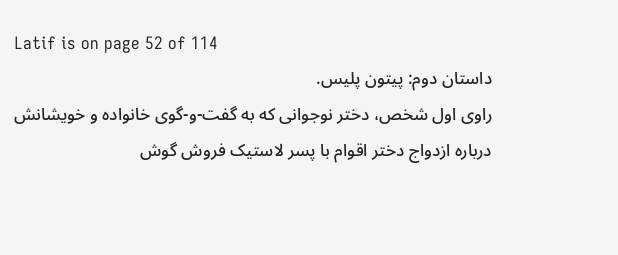Latif is on page 52 of 114
داستان دوم: پیتون پلیس.
راوی اول شخص، دختر نوجوانی که به گفت-و-گوی خانواده و خویشانش درباره ازدواج دختر اقوام با پسر لاستیک فروش گوش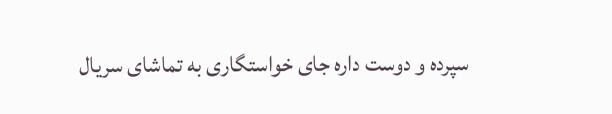سپرده و دوست داره جای خواستگاری به تماشای سریال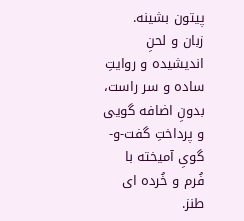پیتون بشینه.
زبان و لحنِ اندیشیده و روایتِ ساده و سر راست، بدونِ اضافه گویی و پرداختِ گفت-و-گویِ آمیخته با فُرم و خُرده ای طنز.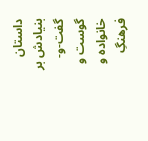داستان بنیادش بر گفت-و-گوست و خانواده و فرهنگِ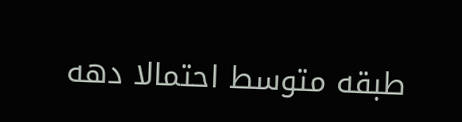طبقه متوسط احتمالا دهه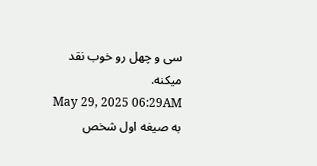سی و چهل رو خوب نقد میکنه.
May 29, 2025 06:29AM
به صیغه اول شخص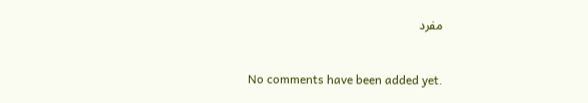مفرد


No comments have been added yet.